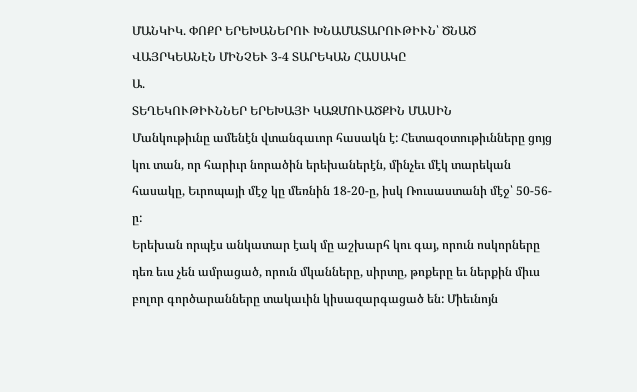ՄԱՆԿԻԿ. ՓՈՔՐ ԵՐԵԽԱՆԵՐՈՒ ԽՆԱՄԱՏԱՐՈՒԹԻՒՆ՝ ԾՆԱԾ ՎԱՅՐԿԵԱՆԷՆ ՄԻՆՉԵՒ 3-4 ՏԱՐԵԿԱՆ ՀԱՍԱԿԸ
Ա.
ՏԵՂԵԿՈՒԹԻՒՆՆԵՐ ԵՐԵԽԱՅԻ ԿԱԶՄՈՒԱԾՔԻՆ ՄԱՍԻՆ
Մանկութիւնը ամենէն վտանգաւոր հասակն է: Հետազօտութիւնները ցոյց կու տան, որ հարիւր նորածին երեխաներէն, մինչեւ մէկ տարեկան հասակը, Եւրոպայի մէջ կը մեռնին 18-20-ը, իսկ Ռուսաստանի մէջ՝ 50-56-ը:
Երեխան որպէս անկատար էակ մը աշխարհ կու գայ, որուն ոսկորները դեռ եւս չեն ամրացած, որուն մկանները, սիրտը, թոքերը եւ ներքին միւս բոլոր գործարանները տակաւին կիսազարգացած են: Միեւնոյն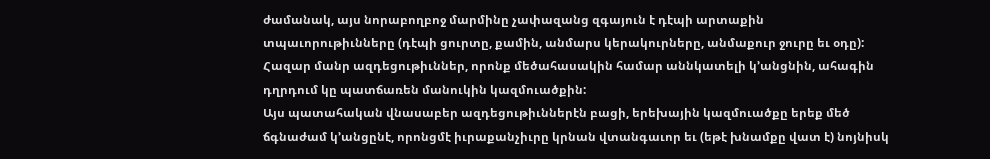ժամանակ, այս նորաբողբոջ մարմինը չափազանց զգայուն է դէպի արտաքին տպաւորութիւնները (դէպի ցուրտը, քամին, անմարս կերակուրները, անմաքուր ջուրը եւ օդը): Հազար մանր ազդեցութիւններ, որոնք մեծահասակին համար աննկատելի կ՚անցնին, ահագին դղրդում կը պատճառեն մանուկին կազմուածքին:
Այս պատահական վնասաբեր ազդեցութիւններէն բացի, երեխային կազմուածքը երեք մեծ ճգնաժամ կ՚անցընէ, որոնցմէ իւրաքանչիւրը կրնան վտանգաւոր եւ (եթէ խնամքը վատ է) նոյնիսկ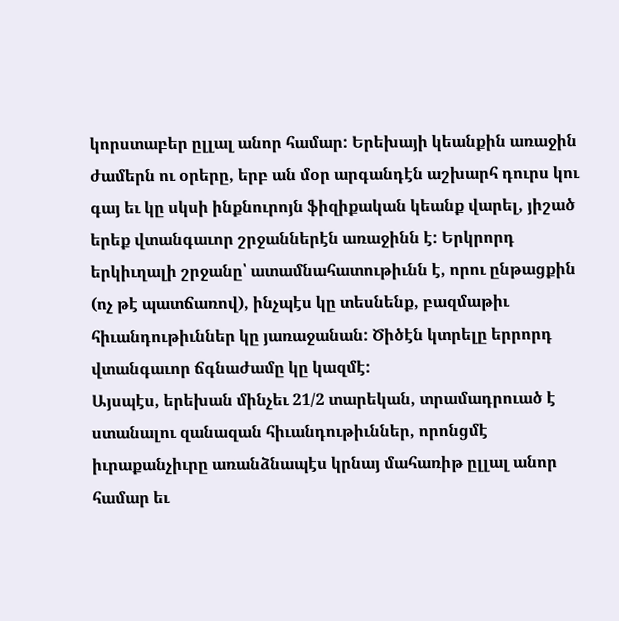կորստաբեր ըլլալ անոր համար: Երեխայի կեանքին առաջին ժամերն ու օրերը, երբ ան մօր արգանդէն աշխարհ դուրս կու գայ եւ կը սկսի ինքնուրոյն ֆիզիքական կեանք վարել, յիշած երեք վտանգաւոր շրջաններէն առաջինն է: Երկրորդ երկիւղալի շրջանը՝ ատամնահատութիւնն է, որու ընթացքին (ոչ թէ պատճառով), ինչպէս կը տեսնենք, բազմաթիւ հիւանդութիւններ կը յառաջանան: Ծիծէն կտրելը երրորդ վտանգաւոր ճգնաժամը կը կազմէ:
Այսպէս, երեխան մինչեւ 21/2 տարեկան, տրամադրուած է ստանալու զանազան հիւանդութիւններ, որոնցմէ իւրաքանչիւրը առանձնապէս կրնայ մահառիթ ըլլալ անոր համար եւ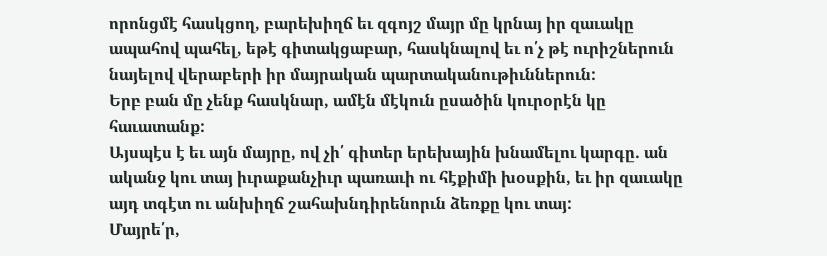որոնցմէ հասկցող, բարեխիղճ եւ զգոյշ մայր մը կրնայ իր զաւակը ապահով պահել, եթէ գիտակցաբար, հասկնալով եւ ո՛չ թէ ուրիշներուն նայելով վերաբերի իր մայրական պարտականութիւններուն:
Երբ բան մը չենք հասկնար, ամէն մէկուն ըսածին կուրօրէն կը հաւատանք:
Այսպէս է եւ այն մայրը, ով չի՛ գիտեր երեխային խնամելու կարգը. ան ականջ կու տայ իւրաքանչիւր պառաւի ու հէքիմի խօսքին, եւ իր զաւակը այդ տգէտ ու անխիղճ շահախնդիրենորւն ձեռքը կու տայ:
Մայրե՛ր,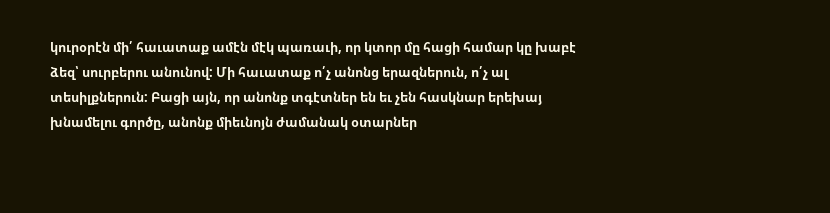կուրօրէն մի՛ հաւատաք ամէն մէկ պառաւի, որ կտոր մը հացի համար կը խաբէ ձեզ՝ սուրբերու անունով: Մի հաւատաք ո՛չ անոնց երազներուն, ո՛չ ալ տեսիլքներուն: Բացի այն, որ անոնք տգէտներ են եւ չեն հասկնար երեխայ խնամելու գործը, անոնք միեւնոյն ժամանակ օտարներ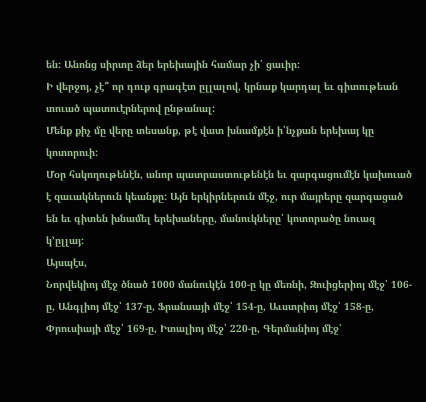են: Անոնց սիրտը ձեր երեխային համար չի՛ ցաւիր:
Ի վերջոյ, չէ՞ որ դուք գրագէտ ըլլալով, կրնաք կարդալ եւ գիտութեան տուած պատուէրներով ընթանալ:
Մենք քիչ մը վերը տեսանք, թէ վատ խնամքէն ի՛նչքան երեխայ կը կոտորուի:
Մօր հսկողութենէն, անոր պատրաստութենէն եւ զարգացումէն կախուած է զաւակներուն կեանքը: Այն երկիրներուն մէջ, ուր մայրերը զարգացած են եւ գիտեն խնամել երեխաները, մանուկները՝ կոտորածը նուազ կ՚ըլլայ:
Այսպէս,
Նորվեկիոյ մէջ ծնած 1000 մանուկէն 100-ը կը մեռնի, Զուիցերիոյ մէջ՝ 106-ը, Անգլիոյ մէջ՝ 137-ը, Ֆրանսայի մէջ՝ 154-ը, Աւստրիոյ մէջ՝ 158-ը, Փրուսիայի մէջ՝ 169-ը, Իտալիոյ մէջ՝ 220-ը, Գերմանիոյ մէջ՝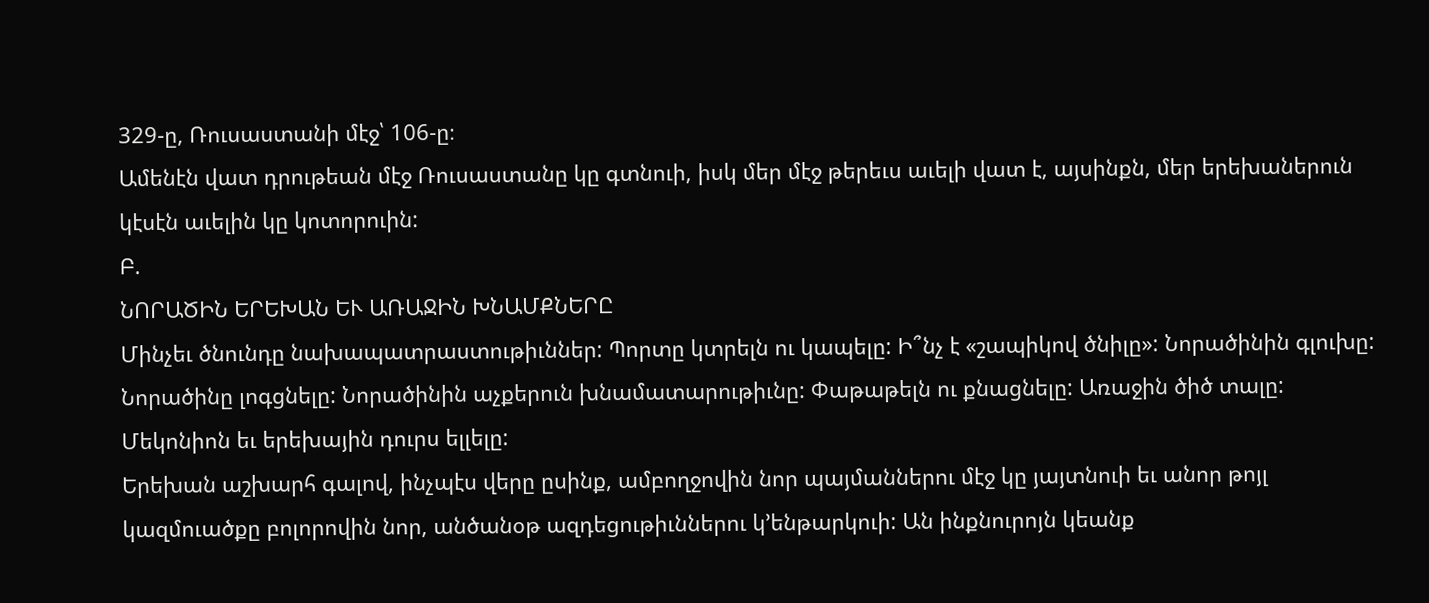329-ը, Ռուսաստանի մէջ՝ 106-ը։
Ամենէն վատ դրութեան մէջ Ռուսաստանը կը գտնուի, իսկ մեր մէջ թերեւս աւելի վատ է, այսինքն, մեր երեխաներուն կէսէն աւելին կը կոտորուին:
Բ.
ՆՈՐԱԾԻՆ ԵՐԵԽԱՆ ԵՒ ԱՌԱՋԻՆ ԽՆԱՄՔՆԵՐԸ
Մինչեւ ծնունդը նախապատրաստութիւններ: Պորտը կտրելն ու կապելը: Ի՞նչ է «շապիկով ծնիլը»: Նորածինին գլուխը: Նորածինը լոգցնելը: Նորածինին աչքերուն խնամատարութիւնը: Փաթաթելն ու քնացնելը: Առաջին ծիծ տալը: Մեկոնիոն եւ երեխային դուրս ելլելը:
Երեխան աշխարհ գալով, ինչպէս վերը ըսինք, ամբողջովին նոր պայմաններու մէջ կը յայտնուի եւ անոր թոյլ կազմուածքը բոլորովին նոր, անծանօթ ազդեցութիւններու կ՚ենթարկուի: Ան ինքնուրոյն կեանք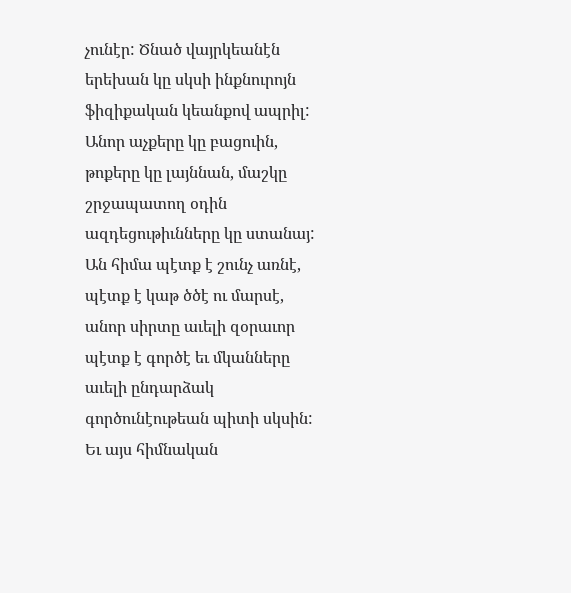չունէր: Ծնած վայրկեանէն երեխան կը սկսի ինքնուրոյն ֆիզիքական կեանքով ապրիլ: Անոր աչքերը կը բացուին, թոքերը կը լայննան, մաշկը շրջապատող օդին ազդեցութիւնները կը ստանայ: Ան հիմա պէտք է շունչ առնէ, պէտք է կաթ ծծէ ու մարսէ, անոր սիրտը աւելի զօրաւոր պէտք է գործէ եւ մկանները աւելի ընդարձակ գործունէութեան պիտի սկսին:
Եւ այս հիմնական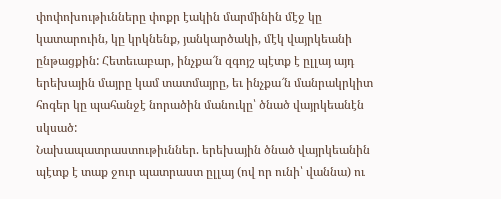փոփոխութիւնները փոքր էակին մարմինին մէջ կը կատարուին, կը կրկնենք, յանկարծակի, մէկ վայրկեանի ընթացքին: Հետեւաբար, ինչքա՜ն զգոյշ պէտք է ըլլայ այդ երեխային մայրը կամ տատմայրը, եւ ինչքա՜ն մանրակրկիտ հոգեր կը պահանջէ նորածին մանուկը՝ ծնած վայրկեանէն սկսած:
Նախապատրաստութիւններ. երեխային ծնած վայրկեանին պէտք է տաք ջուր պատրաստ ըլլայ (ով որ ունի՝ վաննա) ու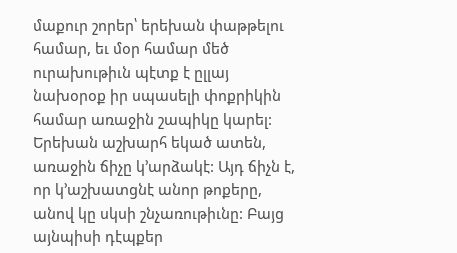մաքուր շորեր՝ երեխան փաթթելու համար, եւ մօր համար մեծ ուրախութիւն պէտք է ըլլայ նախօրօք իր սպասելի փոքրիկին համար առաջին շապիկը կարել:
Երեխան աշխարհ եկած ատեն, առաջին ճիչը կ՚արձակէ: Այդ ճիչն է, որ կ՚աշխատցնէ անոր թոքերը, անով կը սկսի շնչառութիւնը: Բայց այնպիսի դէպքեր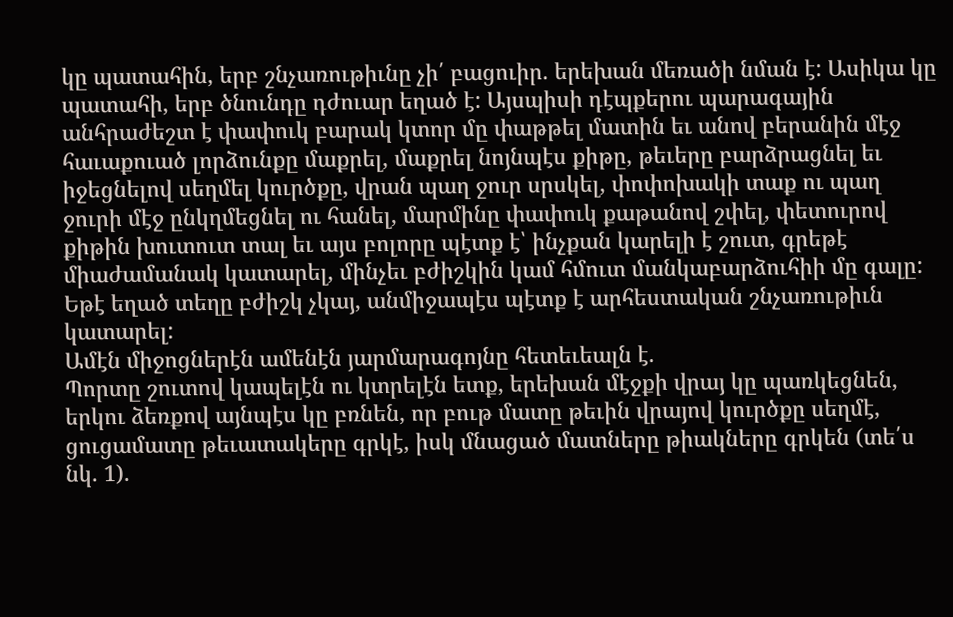կը պատահին, երբ շնչառութիւնը չի՛ բացուիր. երեխան մեռածի նման է: Ասիկա կը պատահի, երբ ծնունդը դժուար եղած է: Այսպիսի դէպքերու պարագային անհրաժեշտ է փափուկ բարակ կտոր մը փաթթել մատին եւ անով բերանին մէջ հաւաքուած լորձունքը մաքրել, մաքրել նոյնպէս քիթը, թեւերը բարձրացնել եւ իջեցնելով սեղմել կուրծքը, վրան պաղ ջուր սրսկել, փոփոխակի տաք ու պաղ ջուրի մէջ ընկղմեցնել ու հանել, մարմինը փափուկ քաթանով շփել, փետուրով քիթին խուտուտ տալ եւ այս բոլորը պէտք է՝ ինչքան կարելի է շուտ, գրեթէ միաժամանակ կատարել, մինչեւ բժիշկին կամ հմուտ մանկաբարձուհիի մը գալը: Եթէ եղած տեղը բժիշկ չկայ, անմիջապէս պէտք է արհեստական շնչառութիւն կատարել:
Ամէն միջոցներէն ամենէն յարմարագոյնը հետեւեալն է.
Պորտը շուտով կապելէն ու կտրելէն ետք, երեխան մէջքի վրայ կը պառկեցնեն, երկու ձեռքով այնպէս կը բռնեն, որ բութ մատը թեւին վրայով կուրծքը սեղմէ, ցուցամատը թեւատակերը գրկէ, իսկ մնացած մատները թիակները գրկեն (տե՛ս նկ. 1).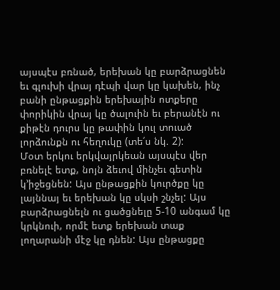այսպէս բռնած, երեխան կը բարձրացնեն եւ գլուխի վրայ դէպի վար կը կախեն, ինչ բանի ընթացքին երեխային ոտքերը փորիկին վրայ կը ծալուին եւ բերանէն ու քիթէն դուրս կը թափին կուլ տուած լորձունքն ու հեղուկը (տե՛ս նկ. 2):
Մօտ երկու երկվայրկեան այսպէս վեր բռնելէ ետք, նոյն ձեւով մինչեւ գետին կ՚իջեցնեն: Այս ընթացքին կուրծքը կը լայննայ եւ երեխան կը սկսի շնչել: Այս բարձրացնելն ու ցածցնելը 5-10 անգամ կը կրկնուի, որմէ ետք երեխան տաք լողարանի մէջ կը դնեն: Այս ընթացքը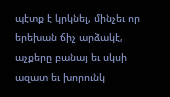պէտք է կրկնել, մինչեւ որ երեխան ճիչ արձակէ, աչքերը բանայ եւ սկսի ազատ եւ խորունկ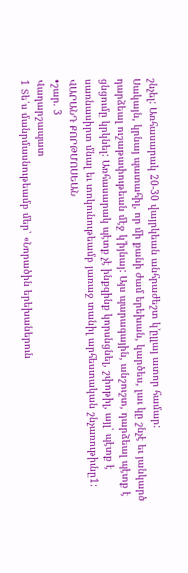շնչել: Առհասարակ 20-30 վայրկեան անհրաժեշտ կ՚ըլլայ ատոր համար:
Սակայն, կրնայ պատահիլ, որ մի քանի ժամ երեխան, կարծես, լաւ կը շնչէ եւ յանկարծ դարձեալ ուշաթափութեան մէջ կ՚իյնայ: Այս պարագային, անշուշտ, դարձեալ պէտք է ցնցումը կրկնել: Առհասարակ պէտք չէ ինքզինք կորսնցնել, շփոթիլ, այլ՝ պէտք է սառնասիրտ մնալ եւ տոկունութեամբ յառաջ տանիլ արհեստական շնչառութիւնը1:
ՎԱՐԱՆԴ ՔՈՐԹՄՈՍԵԱՆ
•շար. 3
Վաղարշապատ
1 Տե՛ս մանրմասնութեամբ մեր՝ «Նորածին երեխաներուն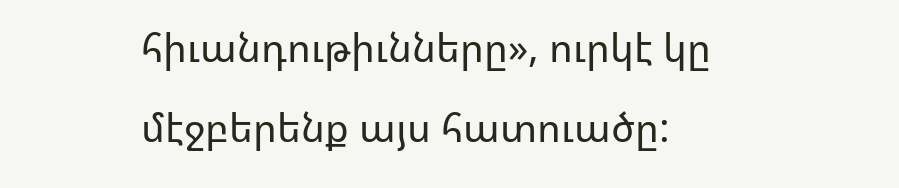հիւանդութիւնները», ուրկէ կը մէջբերենք այս հատուածը: